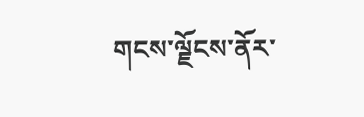གངས་ལྗོངས་ནོར་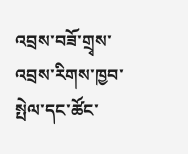འབྲས་བཟོ་གྲྭས་འབྲས་རིགས་ཁྱབ་སྤེལ་དང་ཚོང་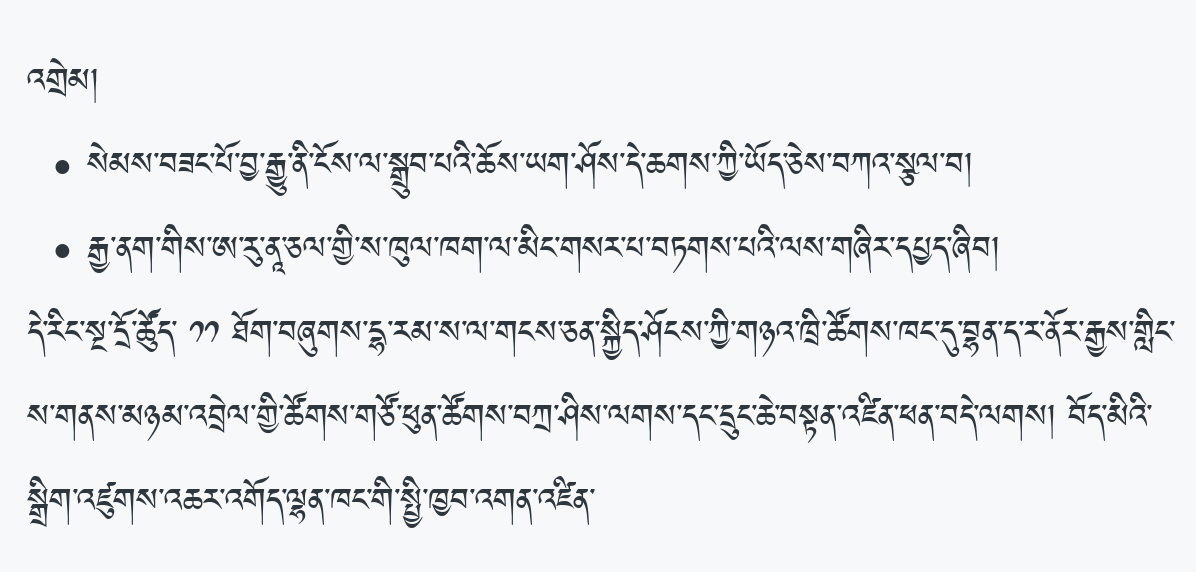འགྲེམ།
  • སེམས་བཟང་པོ་བྱ་རྒྱུ་ནི་ངོས་ལ་སྒྲུབ་པའི་ཆོས་ཡག་ཤོས་དེ་ཆགས་ཀྱི་ཡོད་ཅེས་བཀའ་སྩལ་བ།
  • རྒྱ་ནག་གིས་ཨ་རུ་ནཱ་ཅལ་གྱི་ས་ཁུལ་ཁག་ལ་མིང་གསར་པ་བཏགས་པའི་ལས་གཞིར་དཔྱད་ཞིབ།
དེ་རིང་སྔ་དྲོ་ཚོུད་ ༡༡ ཐོག་བཞུགས་དྷ་རམ་ས་ལ་གངས་ཅན་སྐྱིད་ཤོངས་ཀྱི་གཉའ་ཁྲི་ཚོགས་ཁང་དུ་བྷན་ད་ར་ནོར་རྒྱས་གླིང་ས་གནས་མཉམ་འབྲེལ་གྱི་ཚོགས་གཙོ་ཕུན་ཚོགས་བཀྲ་ཤིས་ལགས་དང་དྲུང་ཆེ་བསྟན་འཛིན་ཕན་བདེ་ལགས། བོད་མིའི་སྒྲིག་འཛུགས་འཆར་འགོད་ལྷན་ཁང་གི་སྤྱི་ཁྱབ་འགན་འཛིན་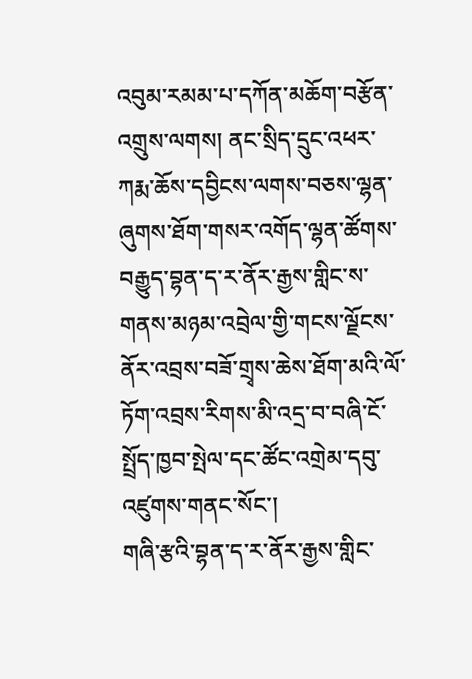འབུམ་རམམ་པ་དཀོན་མཆོག་བརྩོན་འགྲུས་ལགས། ནང་སྲིད་དྲུང་འཕར་ཀརྨ་ཆོས་དབྱིངས་ལགས་བཅས་ལྷན་ཞུགས་ཐོག་གསར་འགོད་ལྷན་ཚོགས་བརྒྱུད་བྷན་ད་ར་ནོར་རྒྱས་གླིང་ས་གནས་མཉམ་འབྲེལ་གྱི་གངས་ལྗོངས་ནོར་འབྲས་བཟོ་གྲྭས་ཆེས་ཐོག་མའི་ལོ་ཏོག་འབྲས་རིགས་མི་འདྲ་བ་བཞི་ངོ་སྤྲོད་ཁྱབ་སྤེལ་དང་ཚོང་འགྲེམ་དབུ་འཛུགས་གནང་སོང་།
གཞི་རྩའི་བྷན་ད་ར་ནོར་རྒྱས་གླིང་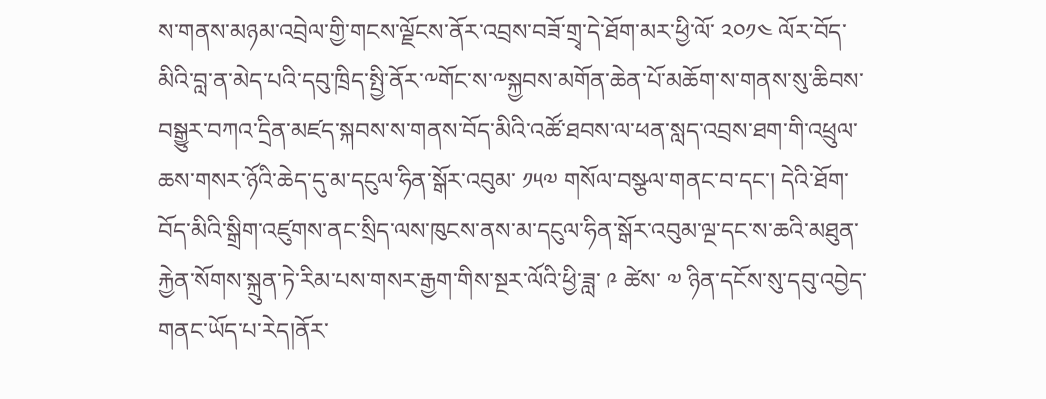ས་གནས་མཉམ་འབྲེལ་གྱི་གངས་ལྗོངས་ནོར་འབྲས་བཟོ་གྲྭ་དེ་ཐོག་མར་ཕྱི་ལོ་ ༢༠༡༤ ལོར་བོད་མིའི་བླ་ན་མེད་པའི་དབུ་ཁྲིད་སྤྱི་ནོར་༸གོང་ས་༸སྐྱབས་མགོན་ཆེན་པོ་མཆོག་ས་གནས་སུ་ཆིབས་བསྒྱུར་བཀའ་དྲིན་མཛད་སྐབས་ས་གནས་བོད་མིའི་འཚོ་ཐབས་ལ་ཕན་སླད་འབྲས་ཐག་གི་འཕྲུལ་ཆས་གསར་ཉོའི་ཆེད་དུ་མ་དངུལ་ཧིན་སྒོར་འབུམ་ ༡༥༧ གསོལ་བསྩལ་གནང་བ་དང་། དེའི་ཐོག་བོད་མིའི་སྒྲིག་འཛུགས་ནང་སྲིད་ལས་ཁུངས་ནས་མ་དངུལ་ཧིན་སྒོར་འབུམ་ལྔ་དང་ས་ཆའི་མཐུན་རྐྱེན་སོགས་སྐྲུན་ཏེ་རིམ་པས་གསར་རྒྱག་གིས་སྔར་ལོའི་ཕྱི་ཟླ་ ༩ ཚེས་ ༧ ཉིན་དངོས་སུ་དབུ་འབྱེད་གནང་ཡོད་པ་རེད།ནོར་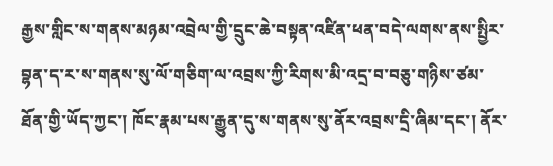རྒྱས་གླིང་ས་གནས་མཉམ་འབྲེལ་གྱི་དྲུང་ཆེ་བསྟན་འཛིན་ཕན་བདེ་ལགས་ནས་སྤྱིར་བྷན་ད་ར་ས་གནས་སུ་ལོ་གཅིག་ལ་འབྲས་ཀྱི་རིགས་མི་འདྲ་བ་བཅུ་གཉིས་ཙམ་ཐོན་གྱི་ཡོད་ཀྱང་། ཁོང་རྣམ་པས་རྒྱུན་དུ་ས་གནས་སུ་ནོར་འབྲས་དྲི་ཞིམ་དང་། ནོར་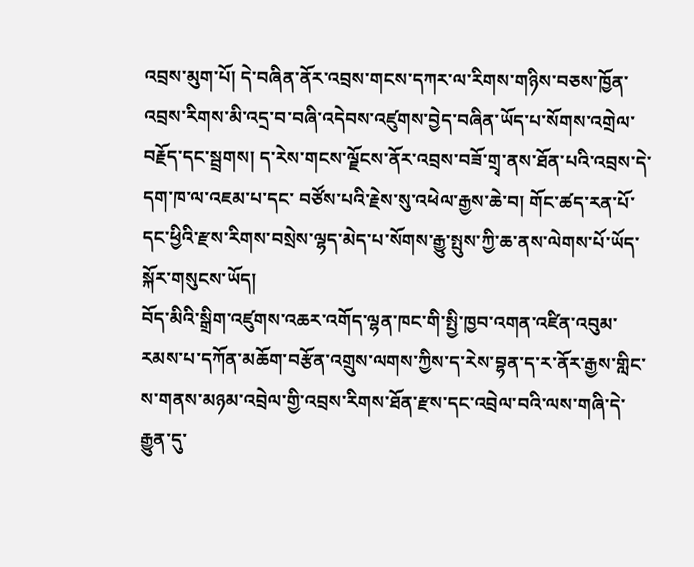འབྲས་མུག་པོ། དེ་བཞིན་ནོར་འབྲས་གངས་དཀར་ལ་རིགས་གཉིས་བཅས་ཁྱོན་འབྲས་རིགས་མི་འདྲ་བ་བཞི་འདེབས་འཛུགས་བྱེད་བཞིན་ཡོད་པ་སོགས་འགྲེལ་བརྗོད་དང་སྦྲགས། ད་རེས་གངས་ལྗོངས་ནོར་འབྲས་བཟོ་གྲྭ་ནས་ཐོན་པའི་འབྲས་དེ་དག་ཁ་ལ་འཇམ་པ་དང་ བཙོས་པའི་རྗེས་སུ་འཕེལ་རྒྱས་ཆེ་བ། གོང་ཚད་རན་པོ་དང་ཕྱིའི་རྫས་རིགས་བསྲེས་ལྷད་མེད་པ་སོགས་རྒྱུ་སྤུས་ཀྱི་ཆ་ནས་ལེགས་པོ་ཡོད་སྐོར་གསུངས་ཡོད།
བོད་མིའི་སྒྲིག་འཛུགས་འཆར་འགོད་ལྷན་ཁང་གི་སྤྱི་ཁྱབ་འགན་འཛིན་འབུམ་རམས་པ་དཀོན་མཆོག་བརྩོན་འགྲུས་ལགས་ཀྱིས་ད་རེས་བྷན་ད་ར་ནོར་རྒྱས་གླིང་ས་གནས་མཉམ་འབྲེལ་གྱི་འབྲས་རིགས་ཐོན་རྫས་དང་འབྲེལ་བའི་ལས་གཞི་དེ་རྒྱུན་དུ་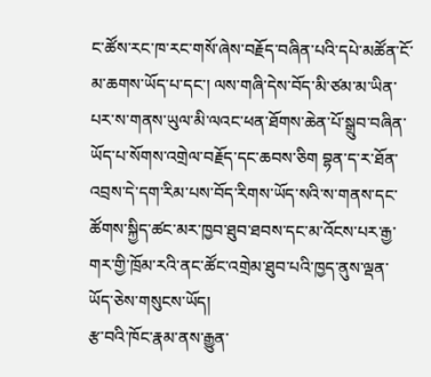ང་ཚོས་རང་ཁ་རང་གསོ་ཞེས་བརྗོད་བཞིན་པའི་དཔེ་མཚོན་ངོ་མ་ཆགས་ཡོད་པ་དང་། ལས་གཞི་དེས་བོད་མི་ཙམ་མ་ཡིན་པར་ས་གནས་ཡུལ་མི་ལའང་ཕན་ཐོགས་ཆེན་པོ་སྒྲུབ་བཞིན་ཡོད་པ་སོགས་འགྲེལ་བརྗོད་དང་ཆབས་ཅིག བྷན་ད་ར་ཐོན་འབྲས་དེ་དག་རིམ་པས་བོད་རིགས་ཡོད་སའི་ས་གནས་དང་ཚོགས་སྐྱིད་ཚང་མར་ཁྱབ་ཐུབ་ཐབས་དང་མ་འོངས་པར་རྒྱ་གར་གྱི་ཁྲོམ་རའི་ནང་ཚོང་འགྲེམ་ཐུབ་པའི་ཁྱད་ནུས་ལྡན་ཡོད་ཅེས་གསུངས་ཡོད།
རྩ་བའི་ཁོང་རྣམ་ནས་རྒྱུན་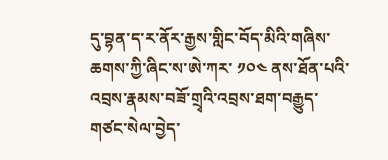དུ་བྷན་ད་ར་ནོར་རྒྱས་གླིང་བོད་མིའི་གཞིས་ཆགས་ཀྱི་ཞིང་ས་ཨེ་ཀར་ ༡༠༤ ནས་ཐོན་པའི་འབྲས་རྣམས་བཟོ་གྲྭའི་འབྲས་ཐག་བརྒྱུད་གཙང་སེལ་བྱེད་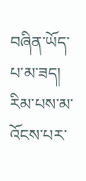བཞིན་ཡོད་པ་མ་ཟད། རིམ་པས་མ་འོངས་པར་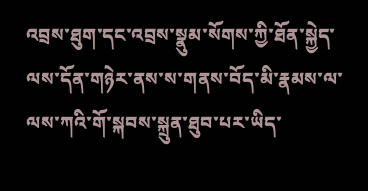འབྲས་ཐུག་དང་འབྲས་སྣུམ་སོགས་ཀྱི་ཐོན་སྐྱེད་ལས་དོན་གཉེར་ནས་ས་གནས་བོད་མི་རྣམས་ལ་ལས་ཀའི་གོ་སྐབས་སྐྲུན་ཐུབ་པར་ཡིད་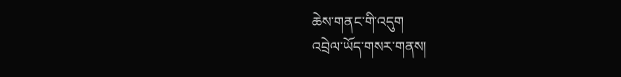ཆེས་གནང་གི་འདུག
འབྲེལ་ཡོད་གསར་གནས།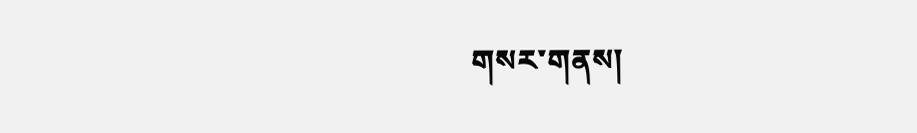གསར་གནས།